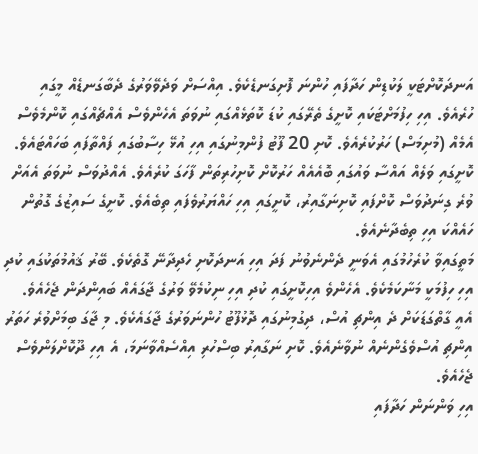އަނދަކޮށްޓަކީ ލަކުޑިން ހަދާފައި ހުންނަ ފޮށިގަނޑެކެވެ. އިއްސަށް ވަދެވޭވަރުގެ ދެބާގަނޑެއް މީގައި ހުރެއެވެ. އިހި ހިފުމަށްޓަކައި ކޮށީގެ ތެރޭގައި ކުޑަ ކޮތަޅެއްގައި ނުވަތަ އެހެންވެސް އެއްޗެއްގައި ކޮންމެވެސް އެމެއް (މުށިމަސް) ހަރުކުރެއެވެ. ކޮށި 20 ފޫޓު ފުންމިނުގައި އިހި އުޅޭ ހިސާބުގައި ފައްތާފައި ބަހައްޓައެވެ. ކޮށީގައި ވަލެއް އައްސާ ވައުގައި ބޮއެއެއް ހަރުކޮށް ކޮށިހުރިތަން ފާހަގަ ކުރެއެވެ. އެއްދުވަސް ނުވަތަ އެއަށް ވުރެ ގިނަދުވަސް ކޮށްފައި ކޮށިނަގާއިރު، ކޮށީގައި އިހި ހައްޔަރުވެފައި ތިބެއެވެ. ކޮށީގެ ސައިޒުގެ ގޮތުން ހައެއްކަ އިހި ތިބެދާނެއެވެ.
މަތީގައިވާ ކުރެހުމުގައި އެވަނީ ދެންނެވުނު ފަދަ އިހި އަނދަކޮށި ހެދިދާނޭ ގޮތެކެވެ. ބޭރު ޤައުމުތަކުގައި ކުދި އިހި ހިފުމަކީ މަނާކަމެކެވެ. އެހެންވެ އިހިކޮށީގައި ކުދި އިހި ނިކުމެވޭ ވަރުގެ ޖާގައެއް ބައިންދަން ޖެހެއެވެ. އެއީ ގާތްގަޑަކަށް ދެ އިންޗި އުސް، ދިގުމިނުގައި ދޮޅުފޫޓު ހުންނަވަރުގެ ޖާގައެކެވެ. މި ޖާގަ ބިމަށްވުރެ ހަތަރު އިންޗި އުސްވެގެންނެއް ނުވާނެއެވެ. ކޮށި ނަގާއިރު ބިސްހުރި އިއްސެއްވާނަމަ، އެ އިހި ދޫކޮށްލަންވެސް ޖެހެއެވެ.
އިހި ވަންނަން ހަދާފައި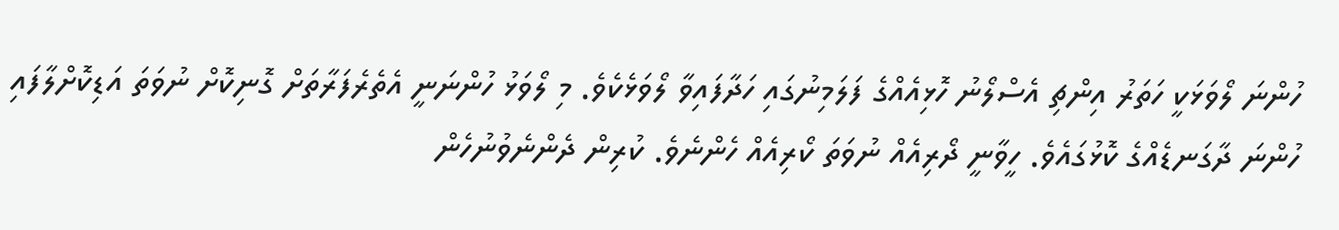ހުންނަ ލޯވަޅަކީ ހަތަރު އިންޗި އެސްލޯނު ހޮޅިއެއްގެ ފަލަމިނުގައި ހަދާފައިވާ ލޯވަޅެކެވެ. މި ލޯވަޅު ހުންނަނީ އެތެރެފަރާތަށް ގޮނިކޮށް ނުވަތަ އަޑިކޮށްލާފައި ހުންނަ ދާގަނޑެއްގެ ކޮޅުގައެވެ. ހީވާނީ ދޯރިއެއް ނުވަތަ ކޯރިއެއް ހެންނެވެ. ކުރިން ދެންނެވުނުހެން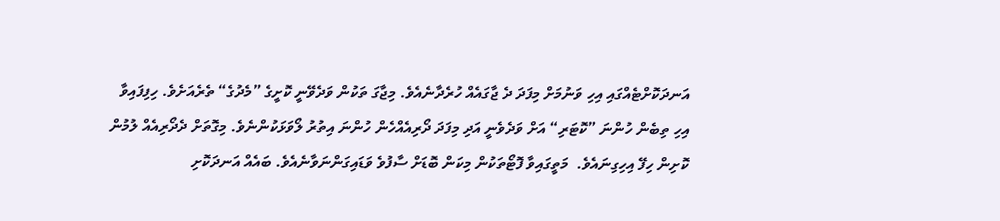އަނދަކޮށްޓެއްގައި އިހި ވަނުމަށް މިފަދަ ދެ ޖާގައެއް ހުރެދާނެއެވެ. މިޖާގަ ތަކުން ވަދެވޭނީ ކޮށީގެ ”މެދުގެ“ ތެރެއަށެވެ. ހިފިފައިވާ އިހި ތިބެން ހުންނަ ”ކޮޓަރި“ އަށް ވަދެވެނީ އަދި މިފަދަ ދޯރިއެއްހެން ހުންނަ އިތުރު ލޯވަޅަކުންނެވެ. މިގޮތަށް ދެދޯރިއެއް ލުމުން ކޮށިން ހިފޭ އިހިގިނައެވެ.  މަތީގައިވާ ފޮޓޯތަކުން މިކަން ބޮޑަށް ސާފުވެ ވަޑައިގަންނަވާނެއެވެ. ބައެއް އަނދަކޮށި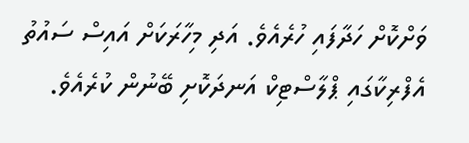ވަށްކޮށް ހަދާފައި ހުރެއެވެ. އަދި މިހާރަކަށް އައިސް ސައުތު އެފްރިކާގައި ޕްލާސްޓިކް އަނދަކޮށި ބޭނުން ކުރެއެވެ.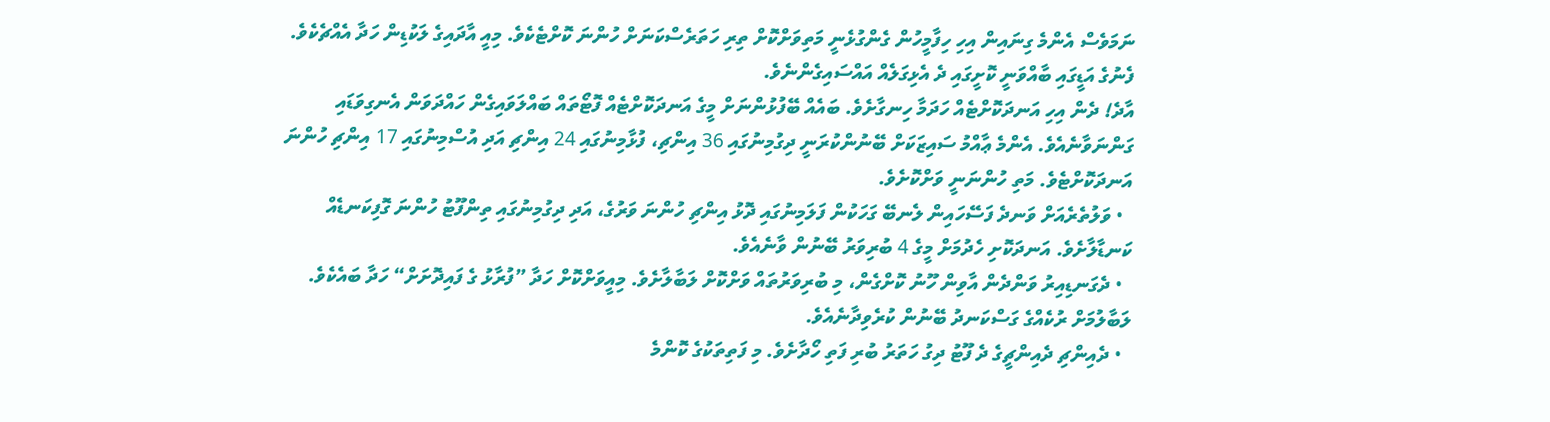ނަމަވެސް އެންމެ ގިނައިން އިހި ހިފާމީހުން ގެންގުޅެނީ މަތިވަށްކޮށް ތިރި ހަތަރެސްކަނަށް ހުންނަ ކޮށްޓެކެވެ. މިއީ އާދައިގެ ލަކުޑިން ހަދާ އެއްޗެކެވެ. ފެނުގެ އަޑީގައި ބާއްވަނީ ކޮށީގައި ދެ އެޅިގަލެއް އައްސައިގެންނެވެ.
އާދެ! ދެން އިހި އަނދަކޮށްޓެއް ހަދަމާ ހިނގާށެވެ. ބައެއް ބޭފުޅުންނަށް މީގެ އަނދަކޮށްޓެއް ފޮޓޯތައް ބައްލަވައިގެން ހައްދަވަން އެނގިވަޑައި ގަންނަވާނެއެވެ. އެންމެ ޢާއްމު ސައިޒަކަށް ބޭނުންކުރަނީ ދިގުމިނުގައި 36 އިންޗި، ފުޅާމިނުގައި 24 އިންޗި އަދި އުސްމިނުގައި 17 އިންޗި ހުންނަ އަނދަކޮށްޓެވެ. މަތި ހުންނަނީ ވަށްކޮށެވެ.
  • ވަލުތެރެއަށް ވަނދެ ފަސޭހައިން ލެނބޭ ގަހަކުން ފަލަމިނުގައި ދޮޅު އިންޗި ހުންނަ ވަރުގެ، އަދި ދިގުމިނުގައި ތިންފޫޓު ހުންނަ ގޮފިކަނޑެއް ކަނޑާލާށެވެ. އަނދަކޮށި ހެދުމަށް މީގެ 4 ބުރިވަރު ބޭނުން ވާނެއެވެ.
  • ދެގަނޑިއިރު ވަންދެން އާވިން ހޫނު ކޮށްގެން، މި ބުރިވަރުތައް ވަށްކޮށް ލަބާލާށެވެ. މިއީވަށްކޮށް ހަދާ ”ފުރާޅު ގެ ފައިދޮށަށް“ ހަދާ ބައެކެވެ.  ލަބާލުމަށް ރުކެއްގެ ގަސްކަނދު ބޭނުން ކުރެވިދާނެއެވެ.
  • ދެއިންޗި ދެއިންޗީގެ ދެ ފޫޓު ދިގު ހަތަރު ބުރި ފަތި ހޯދާށެވެ. މި ފަތިތަކުގެ ކޮންމެ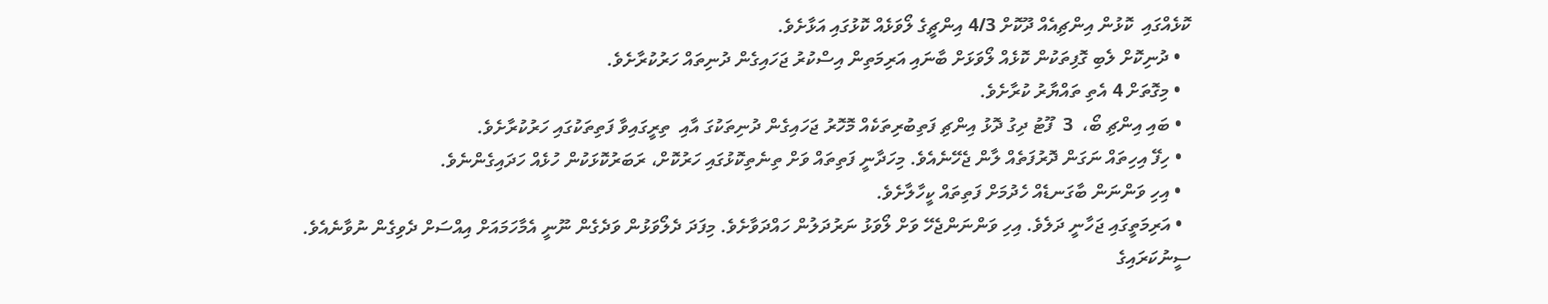ކޮޅެއްގައި  ކޮޅުން އިންޗިއެއް ދޫކޮށް 4/3 އިންޗީގެ ލޯވަޅެއް ކޮޅުގައި އަޅާށެވެ.
  • ދުނިކޮށް ލެބި ގޮފިތަކުން ކޮޅެއް ލޯވަޅަށް ބާނައި އަރިމަތިން އިސްކުރު ޖަހައިގެން ދުނިތައް ހަރުކުރާށެވެ.
  • މިގޮތަށް 4 އެތި ތައްޔާރު ކުރާށެވެ.
  • ބައި އިންޗި ބޯ،  3  ފޫޓު ދިގު ދޮޅު އިންޗި ފަތިބުރިތަކެއް މޮހޮރު ޖަހައިގެން ދުނިތަކުގަ އާއި  ތިރީގައިވާ ފަތިތަކުގައި ހަރުކުރާށެވެ.
  • ހިފޭ އިހިތައް ނަގަން ދޮރުފަތެއް ލާން ޖެހޭނެއެވެ. މިހަދާނީ ފަތިތައް ވަށް ތިނެތިކޮޅުގައި ހަރުކޮށް، ރަބަރުކޮޅަކުން ހުޅެއް ހަދައިގެންނެވެ.
  • އިހި ވަންނަން ބާގަނޑެއް ހެދުމަށް ފަތިތައް ކީހާލާށެވެ.
  • އަރިމަތީގައި ޖަހާނީ ދަލެވެ. އިހި ވަންނަންޖެހޭ ވަށް ލޯވަޅު ނަރުދަލުން ހައްދަވާށެވެ. މިފަދަ ދެލޯވަޅުން ވަދެގެން ނޫނީ އެމާހަމައަށް އިއްސަށް ދެވިގެން ނުވާނެއެވެ.
ސީނުކަރައިގެ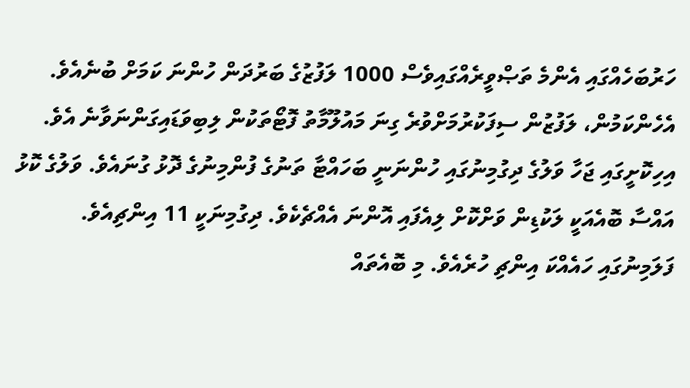ހަރުބަހެއްގައި އެންމެ ތަޞްވީރެއްގައިވެސް 1000 ލަފުޒުގެ ބަރުދަން ހުންނަ ކަމަށް ބުނެއެވެ. އެހެންކަމުން، ލަފުޒުން ސިފަކުރުމަށްވުރެ ގިނަ މައުލޫމާތު ފޮޓޯތަކުން ލިބިވަޑައިގަންނަވާނެ އެވެ.
އިހިކޮށީގައި ޖަހާ ވަލުގެ ދިގުމިނުގައި ހުންނަނީ ބަހައްޓާ ތަނުގެ ފުންމިނުގެ ދޮޅު ގުނައެވެ. ވަލުގެ ކޮޅު އައްސާ ބޮއެއަކީ ލަކުޑިން ވަށްކޮށް ލިއެފައި އޮންނަ އެއްޗެކެވެ. ދިގުމިނަކީ 11 އިންޗިއެވެ. ފަލަމިނުގައި ހައެއްކަ އިންޗި ހުރެއެވެ. މި ބޮއެތައް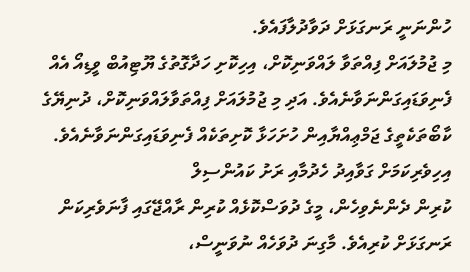ހުންނަނީ ރަނގަޅަށް ދަވާދުލާފައެވެ.
މި ޖުމުލައަށް ފިއްތަވާ ލައްވަނިކޮށް، އިހިކޮށި ހަދާގޮތުގެ ޔޫޓިއުބް ވީޑިއޯ އެއް ފެނިވަޑައިގަންނަވާނެއެވެ. އަދި މި ޖުމުލައަށް ފިއްތަވާލައްވަނިކޮށް، ދުނިޔޭގެ ކާބޯތަކެތީގެ ޖަމްޢިއްޔާއިން ހުށަހަޅާ ކޮށިތަކެއް ފެނިވަޑައިގަންނަވާނެއެވެ.
އިހިވެރިކަމަށް ގަވާއިދު ހެދުމާއި ރަށު ކައުންސިލް
ކުރިން ދެންނެވިހެން، މީގެ ދުވަސްކޮޅެއް ކުރިން ރާއްޖޭގައި ފާނަވެރިކަން ރަނގަޅަށް ކުރިއެވެ. މާގިނަ ދުވަހެއް ނުވަނީސް،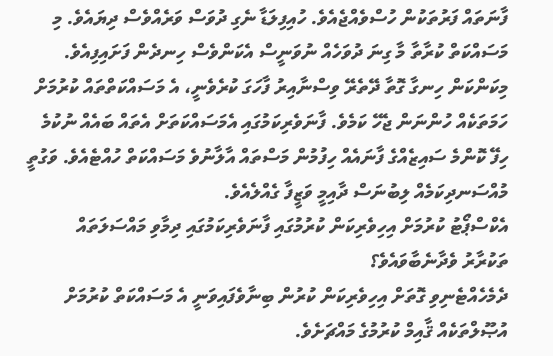ފާނަތައް ފަރުތަކުން ހުސްވެއްޖެއެވެ. ހުއިފިލަޑާ ނެގި ދުވަސް ވަރެއްވެސް ދިޔައެވެ. މި މަސައްކަތް ކުރާތާ މާ ގިނަ ދުވަހެއް ނުވަނީސް އެކަންވެސް ހިނދެން ފަށައިފިއެވެ. މިކަންކަން ހިނގާ ގޮތާ ދޭތެރޭ ވިސްނާއިރު ފާހަގަ ކުރެވެނީ، އެ މަސައްކަތްތައް ކުރުމަށް ހަމަތަކެއް ހުންނަން ޖެހޭ ކަމެވެ. ފާނަވެރިކަމުގައި އެމަސައްކަތަށް އެތައް ބައެއް ނުކުމެ ހިފޭ ކޮންމެ ސައިޒެއްގެ ފާނައެއް ހިފުމުން މަސްތައް އާލާނުވެ މަސައްކަތް ހުއްޓެއެވެ. ވަގުތީ މުއްސަނދިކަމެއް ލިބުނަސް ދާއިމީ ވަޒީފާ ގެއްލެއެވެ.
އެކްސްޕޯޓު ކުރުމަށް އިހިވެރިކަން ކުރުމުގައި ފާނަވެރިކަމުގައި ދިމާވި މައްސަލަތައް ތަކުރާރު ވެދާނެބާވައެވެ؟
ދެމެހެއްޓެނިވި ގޮތަށް އިހިވެރިކަން ކުރުން ބިނާވެފައިވަނީ އެ މަސައްކަތް ކުރުމަށް އުޞޫލްތަކެއް ޤާއިމް ކުރުމުގެ މައްޗަށެވެ.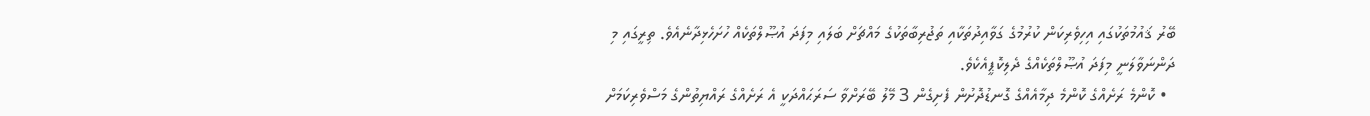ބޭރު ޤައުމުތަކުގައި އިހިވެރިކަން ކުރުމުގެ ގަވާއިދުތަކާއި ތަޖުރިބާތަކުގެ މައްޗަށް ބަލައި މިފަދަ އުޞޫލްތަކެއް ހުށަހެޅިދާނެއެވެ. ތިރީގައި މި ދަންނަވާލަނީ މިފަދަ އުޞޫލްތަކެއްގެ ދެލިކޮޕީއެކެވެ.
  • ކޮންމެ ރަށެއްގެ ކޮންމެ ދިމާއެއްގެ ގޮނޑުދޮށުން ފެށިގެން 3 މޭލު ބޭރަށްވާ ސަރަޙައްދަކީ އެ ރަށެއްގެ ރައްޔިތުންގެ މަސްވެރިކަމަށް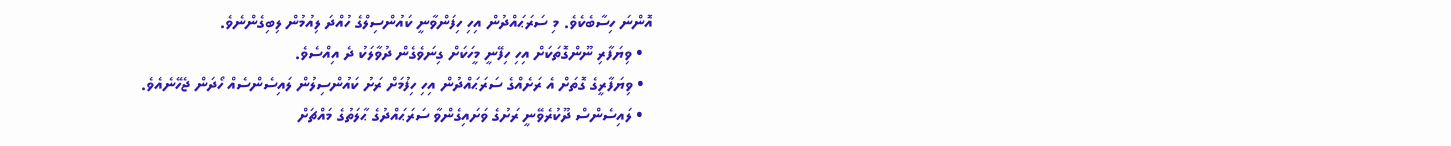އޮންނަ ހިސާބެކެވެ. މި ސަރަޙައްދުން އިހި ހިފަންވާނީ ކައުންސިލްގެ ހުއްދަ ލިއުމުން ލިބިގެންނެވެ.
  • ވިޔަފާރި ނޫންގޮތަކަށް އިހި ހިފޭނީ މީހަކަށް ގިނަވެގެން ދުވާލަކު ދެ އިއްސެވެ.
  • ވިޔަފާރީގެ ގޮތަށް އެ ރަށެއްގެ ސަރަޙައްދުން އިހި ހިފުމަށް ރަށު ކައުންސިލުން ލައިސެންސެއް ހޯދަން ޖެހޭނެއެވެ.
  • ލައިސެންސް ދޫކުރެވޭނީ ރަށުގެ ވަށައިގެންވާ ސަރަޙައްދުގެ ޙާލަތުގެ މައްޗަށް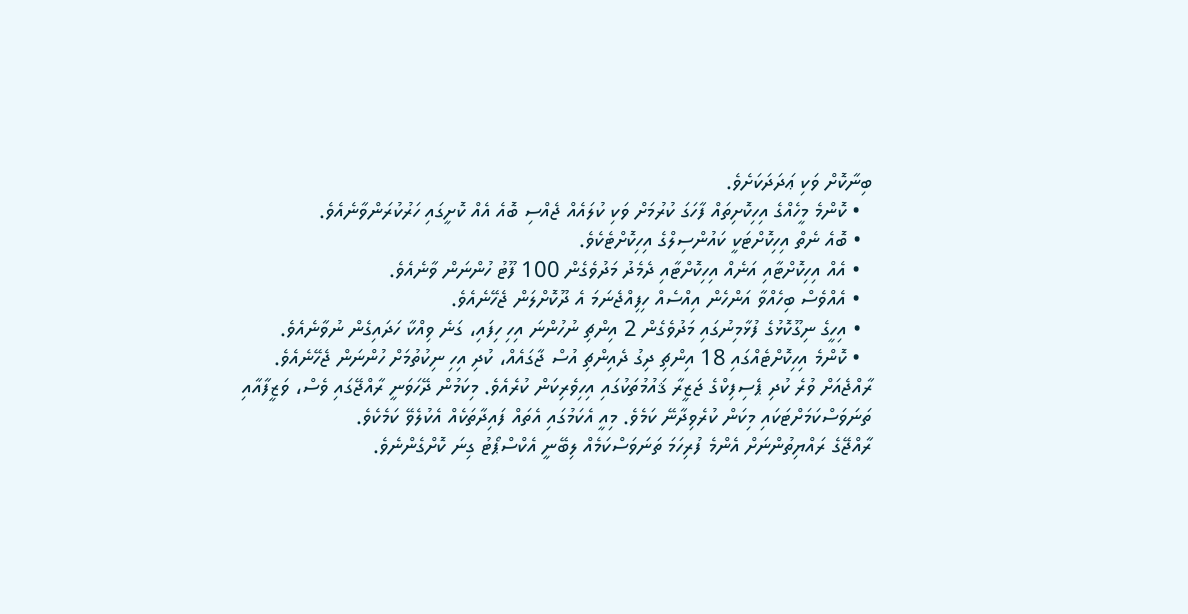ބިނާކޮށް ވަކި ޢަދަދަކަށެވެ.
  • ކޮންމެ މީހެއްގެ އިހިކޮށިތައް ފާހަގަ ކުރުމަށް ވަކި ކުލައެއް ޖެއްސި ބޮއެ އެއް ކޮށީގައި ހަރުކުރަންވާނެއެވެ.
  • ބޮއެ ނެތް އިހިކޮށްޓަކީ ކައުންސިލްގެ އިހިކޮށްޓެކެވެ.
  • އެއް އިހިކޮށްޓާއި އަނެއް އިހިކޮށްޓާއި ދެމެދު މަދުވެގެން 100 ފޫޓު ހުންނަން ވާނެއެވެ.
  • އެއްވެސް ބިހެއްވާ އަންހެން އިއްސެއް ހިފިއްޖެނަމަ އެ ދޫކޮށްލަން ޖެހޭނެއެވެ.
  • އިހީގެ ނިގޫކޮޅުގެ ފުޅާމިނުގައި މަދުވެގެން 2 އިންޗި ނުހުންނަ އިހި ހިފައި، ގަނެ ވިއްކާ ހަދައިގެން ނުވާނެއެވެ.
  • ކޮންމެ އިހިކޮށްޓެއްގައި 18 އިންޗި ދިގު ދެއިންޗި އުސް ޖާގައެއް، ކުދި އިހި ނިކުތުމަށް ހުންނަން ޖެހޭނެއެވެ.
ރާއްޖެއަށް ވުރެ ކުދި ޕެސިފިކްގެ ޖަޒީރާ ޤައުމުތަކުގައި އިހިވެރިކަން ކުރެއެވެ. މިކަމުން ދޭހަވަނީ ރާއްޖޭގައި ވެސް، ވަޒީފާއާއި ތަނަވަސްކަމަށްޓަކައި މިކަން ކުރެވިދާނޭ ކަމެވެ. މިއީ އެކަމުގައި އެތައް ފައިދާތަކެއް އެކުލެވޭ ކަމެކެވެ.
ރާއްޖޭގެ ރައްޔިތުންނަށް އެންމެ ފުރިހަމަ ތަނަވަސްކަމެއް ލިބޭނީ އެކްސްޕޯޓު ގިނަ ކޮށްގެންނެވެ.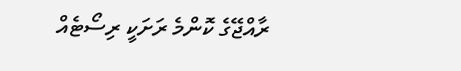ރާއްޖޭގެ ކޮންމެ ރަށަކީ ރިސޯޓެއް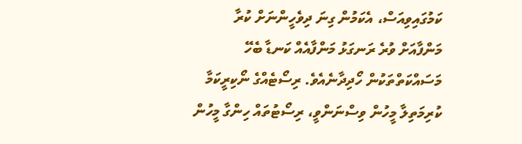ކަމުގައިވިއަސް، އެކަމުން ގިނަ ދިވެހީންނަށް ކުރާ މަންފާއަށް ވުރެ ރަނގަޅު މަންފާއެއް ކަނޑާ ބެހޭ މަސައްކަތްތަކުން ހޯދިދާނެއެވެ. ރިސޯޓެއްގެ ނޯކިރީކަމާ ކުރިމަތިލާ މީހުން ވިސްނަންވީ، ރިސޯޓުތައް ހިންގާ މީހުން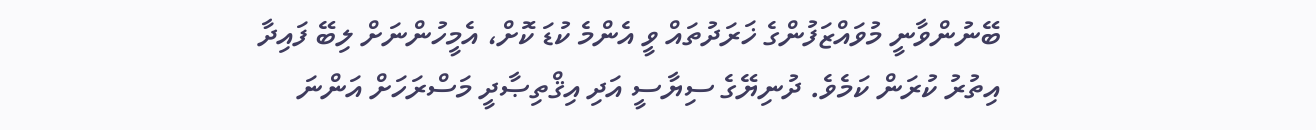ބޭނުންވާނީ މުވައްޒަފުންގެ ޚަރަދުތައް ވީ އެންމެ ކުޑަ ކޮށް، އެމީހުންނަށް ލިބޭ ފައިދާ އިތުރު ކުރަން ކަމެވެ. ދުނިޔޭގެ ސިޔާސީ އަދި އިޤްތިޞާދީ މަސްރަހަށް އަންނަ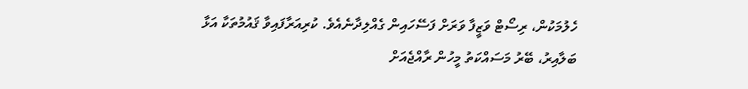ހެލުމަކުން، ރިސޯޓް ވަޒީފާ ވަރަށް ފަސޭހައިން ގެއްލިދާނެއެވެ. ކުރިއަރާފައިވާ ޤައުމުތަކާ އަޅާ ބަލާއިރު، ބޭރު މަސައްކަތު މީހުން ރާއްޖެއަށް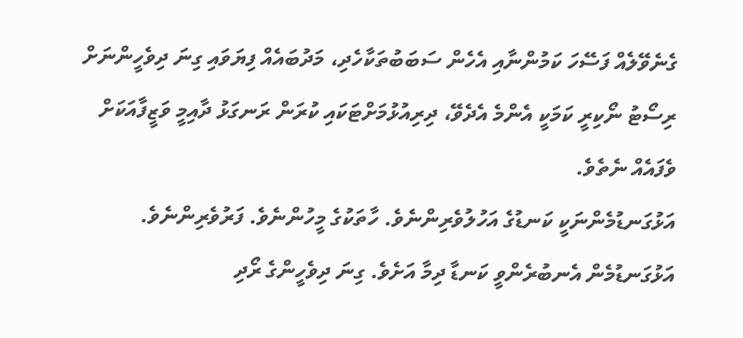ގެނެވޭލެއް ފަސޭހަ ކަމުންނާއި އެހެން ސަބަބުތަކާހެދި، މަދުބައެއް ފިޔަވައި ގިނަ ދިވެހީންނަށް ރިސޯޓު ނޯކިރީ ކަމަކީ އެންމެ އެދެވޭ، ދިރިއުޅުމަށްޓަކައި ކުރަން ރަނގަޅު ދާއިމީ ވަޒީފާއަކަށް ވެފައެއް ނެތެވެ.
އަޅުގަނޑުމެންނަކީ ކަނޑުގެ އަހުލުވެރިންނެވެ. ހާތަކުގެ މީހުންނެވެ. ފަރުވެރިންނެވެ. އަޅުގަނޑުމެން އެނބުރެންވީ ކަނޑާ ދިމާ އަށެވެ. ގިނަ ދިވެހީންގެ ރޯދި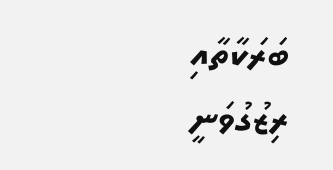ބަރަކާތާއި ރިޒުގުވަނީ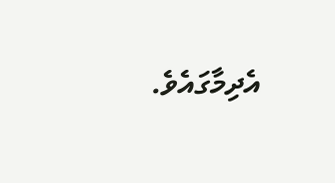އެދިމާގައެވެ.